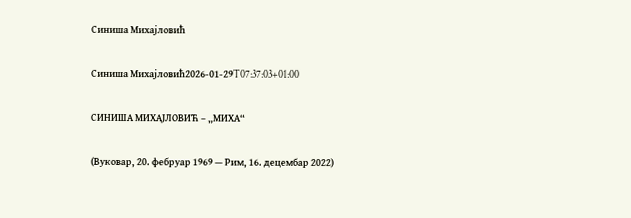Синиша Михајловић

Синиша Михајловић2026-01-29T07:37:03+01:00

СИНИША МИХАЈЛОВИЋ – „МИХА“

(Вуковар, 20. фебруар 1969 — Рим, 16. децембар 2022)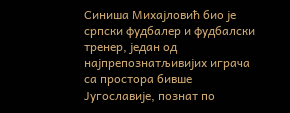Синиша Михајловић био је српски фудбалер и фудбалски тренер, један од најпрепознатљивијих играча са простора бивше Југославије, познат по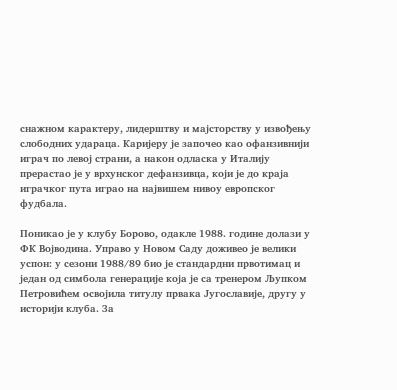снажном карактеру, лидерштву и мајсторству у извођењу слободних удараца. Каријеру је започео као офанзивнији играч по левој страни, а након одласка у Италију прерастао је у врхунског дефанзивца, који је до краја играчког пута играо на највишем нивоу европског фудбала.

Поникао је у клубу Борово, одакле 1988. године долази у ФК Војводина. Управо у Новом Саду доживео је велики успон: у сезони 1988/89 био је стандардни првотимац и један од симбола генерације која је са тренером Љупком Петровићем освојила титулу првака Југославије, другу у историји клуба. За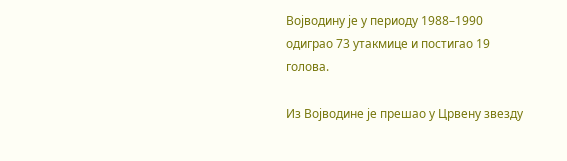Војводину је у периоду 1988–1990 одиграо 73 утакмице и постигао 19 голова.

Из Војводине је прешао у Црвену звезду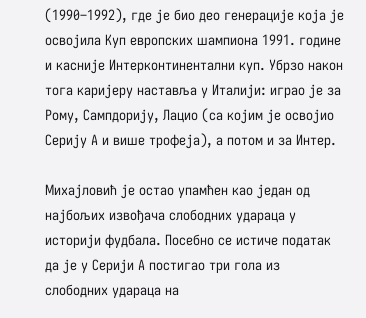(1990–1992), где је био део генерације која је освојила Куп европских шампиона 1991. године и касније Интерконтинентални куп. Убрзо након тога каријеру наставља у Италији: играо је за Рому, Сампдорију, Лацио (са којим је освојио Серију А и више трофеја), а потом и за Интер.

Михајловић је остао упамћен као један од најбољих извођача слободних удараца у историји фудбала. Посебно се истиче податак да је у Серији А постигао три гола из слободних удараца на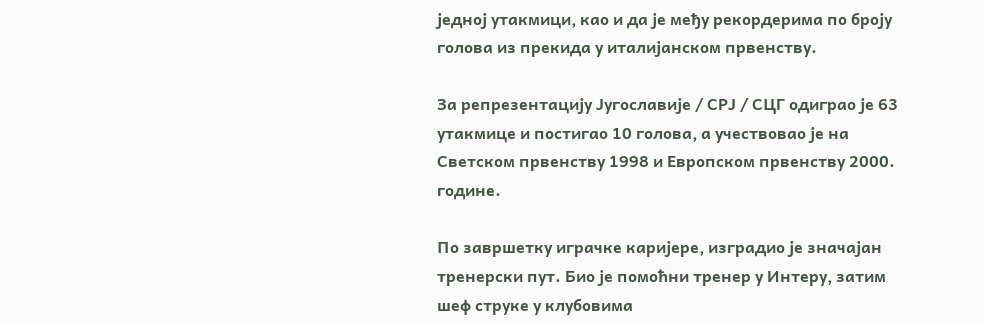једној утакмици, као и да је међу рекордерима по броју голова из прекида у италијанском првенству.

За репрезентацију Југославије / СРЈ / СЦГ одиграо је 63 утакмице и постигао 10 голова, а учествовао је на Светском првенству 1998 и Европском првенству 2000. године.

По завршетку играчке каријере, изградио је значајан тренерски пут. Био је помоћни тренер у Интеру, затим шеф струке у клубовима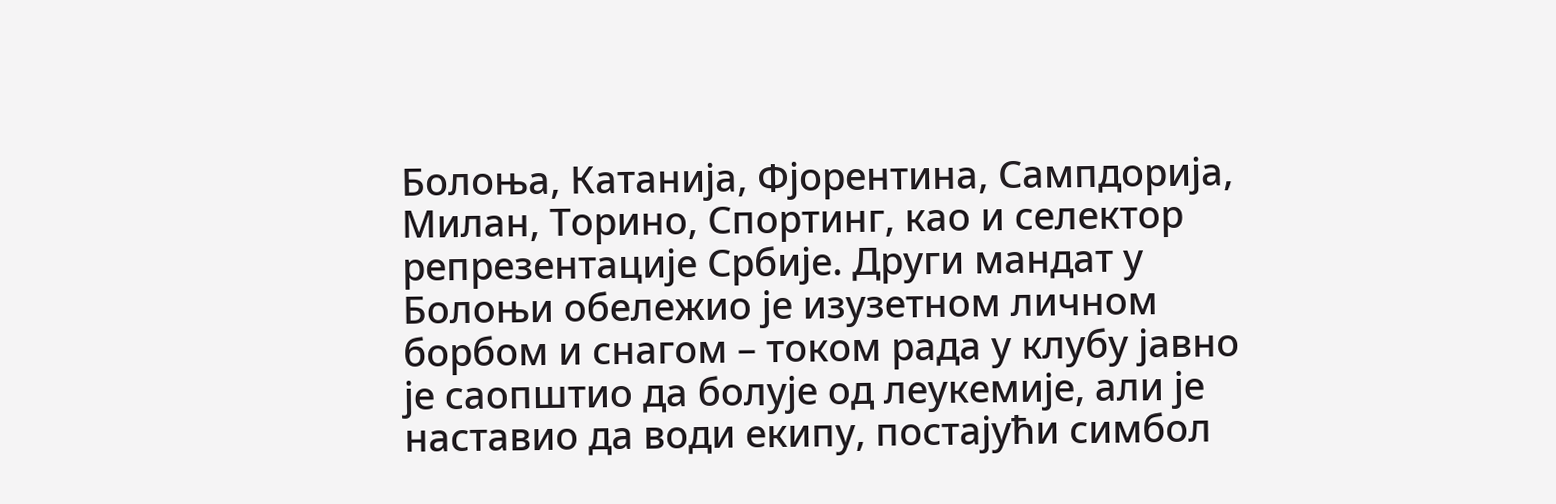Болоња, Катанија, Фјорентина, Сампдорија, Милан, Торино, Спортинг, као и селектор репрезентације Србије. Други мандат у Болоњи обележио је изузетном личном борбом и снагом – током рада у клубу јавно је саопштио да болује од леукемије, али је наставио да води екипу, постајући симбол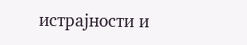истрајности и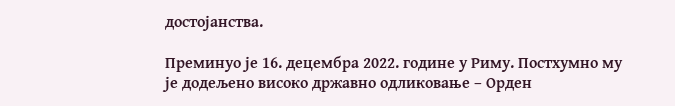достојанства.

Преминуо је 16. децембра 2022. године у Риму. Постхумно му је додељено високо државно одликовање – Орден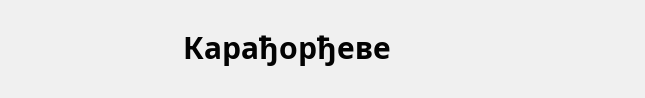Карађорђеве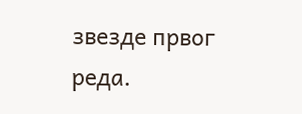звезде првог реда.